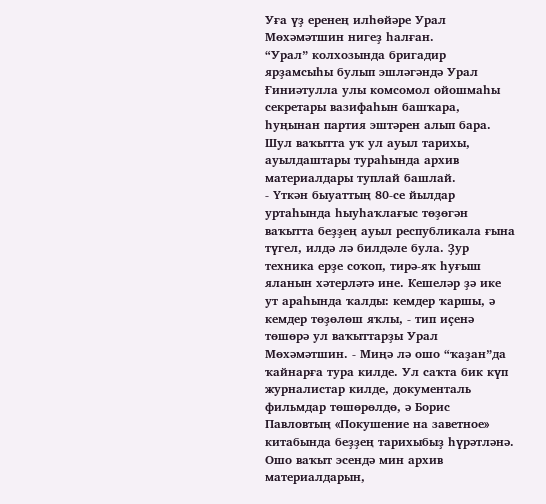Уға үҙ еренең илһөйәре Урал Мөхәмәтшин нигеҙ һалған.
“Урал” колхозында бригадир ярҙамсыһы булып эшләгәндә Урал Ғиниәтулла улы комсомол ойошмаһы секретары вазифаһын башҡара, һуңынан партия эштәрен алып бара. Шул ваҡытта уҡ ул ауыл тарихы, ауылдаштары тураһында архив материалдары туплай башлай.
- Үткән быуаттың 80-се йылдар уртаһында һыуһаҡлағыс төҙөгән ваҡытта беҙҙең ауыл республикала ғына түгел, илдә лә билдәле була. Ҙур техника ерҙе соҡоп, тирә-яҡ һуғыш яланын хәтерләтә ине. Кешеләр ҙә ике ут араһында ҡалды: кемдер ҡаршы, ә кемдер төҙөлөш яҡлы, - тип иҫенә төшөрә ул ваҡыттарҙы Урал Мөхәмәтшин. - Миңә лә ошо “ҡаҙан”да ҡайнарға тура килде. Ул саҡта бик күп журналистар килде, документаль фильмдар төшөрөлдө, ә Борис Павловтың «Покушение на заветное» китабында беҙҙең тарихыбыҙ һүрәтләнә. Ошо ваҡыт эсендә мин архив материалдарын,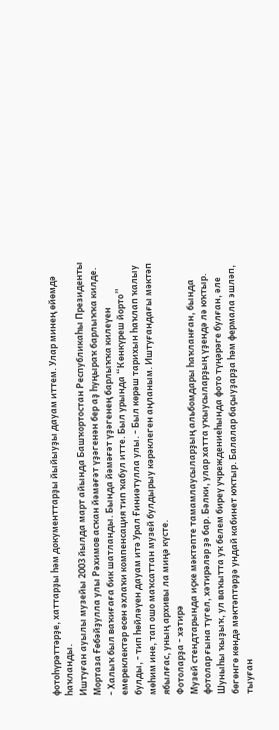фотоһүрәттәрҙе, хаттарҙы һәм документтарҙы йыйыуҙы дауам иттем. Улар минең өйөмдә һаҡланды.
Иштуған ауылы музейы 2003 йылда март айында Башҡортостан Республикаһы Президенты Мортаза Ғөбәйҙулла улы Рәхимов асҡан йәмәғәт үҙәгенән бер аҙ һуңыраҡ барлыҡҡа килде.
- Халыҡ был ваҡиғаға бик шатланды. Бында йәмәғәт үҙәгенең барлыҡҡа килеүен емереклектәр өсөн әхлаҡи компенсация тип ҡабул итте. Был урында “Көнкүреш йорто” булды, - тип һөйләүен дауам итә Урал Ғиниәтулла улы. - Был көрәш тарихын һаҡлап ҡалыу мөһим ине, тап ошо маҡсаттан музей булдырыу кәрәклеген аңланым. Иштуғандағы мәктәп ябылғас, уның архивы ла миңә күсте.
Фотоларҙа - хәтирә
Музей стендтарында иҫке мәктәпте тамамлаусыларҙың альбомдары һаҡланған, бында фотолар ғына түгел, хәтирәләр ҙә бар. Бәлки, улар хатта уҡыусыларҙың үҙендә лә юҡтыр. Шуныһы ҡыҙыҡ, ул ваҡытта уҡ белем биреү учреждениеһында фото түңәрәге булған, әле бөгөнгө көндә мәктәптәрҙә ундай кабинет юҡтыр. Балалар баҫыуҙарҙа һәм фермала эшләп, тыуған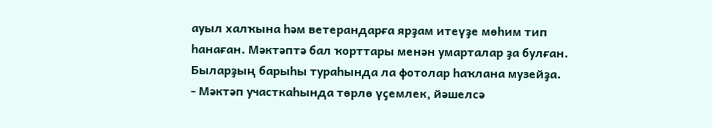ауыл халҡына һәм ветерандарға ярҙам итеүҙе мөһим тип һанаған. Мәктәптә бал ҡорттары менән умарталар ҙа булған. Быларҙың барыһы тураһында ла фотолар һаҡлана музейҙа.
- Мәктәп участкаһында төрлө үҫемлек, йәшелсә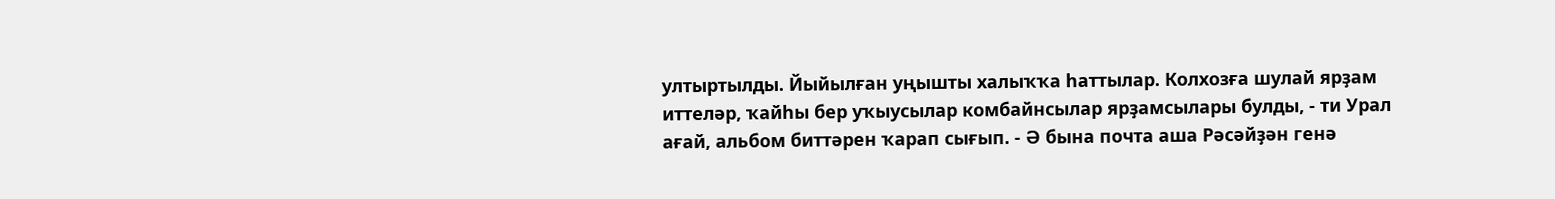ултыртылды. Йыйылған уңышты халыҡҡа һаттылар. Колхозға шулай ярҙам иттеләр, ҡайһы бер уҡыусылар комбайнсылар ярҙамсылары булды, - ти Урал ағай, альбом биттәрен ҡарап сығып. - Ә бына почта аша Рәсәйҙән генә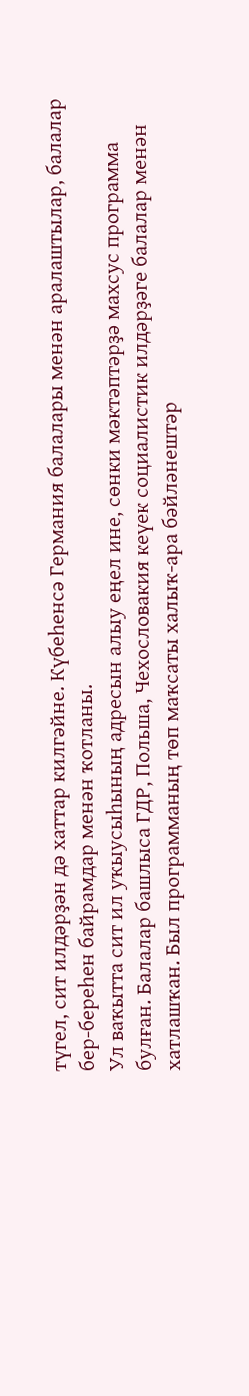түгел, сит илдәрҙән дә хаттар килгәйне. Күбеһенсә Германия балалары менән аралаштылар, балалар бер-береһен байрамдар менән ҡотланы.
Ул ваҡытта сит ил уҡыусыһының адресын алыу еңел ине, сөнки мәктәптәрҙә махсус программа булған. Балалар башлыса ГДР, Польша, Чехословакия кеүек социалистик илдәрҙәге балалар менән хатлашҡан. Был программаның төп маҡсаты халыҡ-ара бәйләнештәр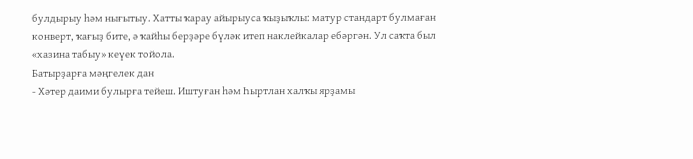булдырыу һәм нығытыу. Хатты ҡарау айырыуса ҡыҙыҡлы: матур стандарт булмаған конверт, ҡағыҙ бите, ә ҡайһы берҙәре бүләк итеп наклейкалар ебәргән. Ул саҡта был «хазина табыу» кеүек тойола.
Батырҙарға мәңгелек дан
- Хәтер даими булырға тейеш. Иштуған һәм Һыртлан халҡы ярҙамы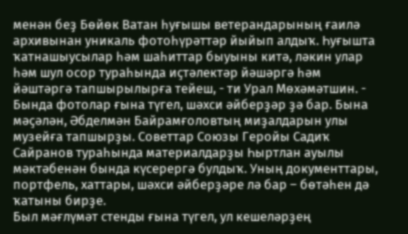менән беҙ Бөйөк Ватан һуғышы ветерандарының ғаилә архивынан уникаль фотоһүрәттәр йыйып алдыҡ. Һуғышта ҡатнашыусылар һәм шаһиттар быуыны китә, ләкин улар һәм шул осор тураһында иҫтәлектәр йәшәргә һәм йәштәргә тапшырылырға тейеш, - ти Урал Мөхәмәтшин. - Бында фотолар ғына түгел, шәхси әйберҙәр ҙә бар. Бына мәҫәлән, Әбделмән Байрамғоловтың миҙалдарын улы музейға тапшырҙы. Советтар Союзы Геройы Садиҡ Сайранов тураһында материалдарҙы Һыртлан ауылы мәктәбенән бында күсерергә булдыҡ. Уның документтары, портфель, хаттары, шәхси әйберҙәре лә бар – бөтәһен дә ҡатыны бирҙе.
Был мәғлүмәт стенды ғына түгел, ул кешеләрҙең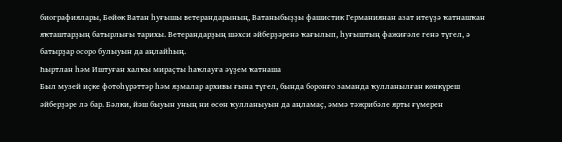биографиялары, Бөйөк Ватан һуғышы ветерандарының, Ватаныбыҙҙы фашистик Германиянан азат итеүҙә ҡатнашҡан яҡташтарҙың батырлығы тарихы. Ветерандарҙың шәхси әйберҙәренә ҡағылып, һуғыштың фажиғәле генә түгел, ә батырҙар осоро булыуын да аңлайһың.
Һыртлан һәм Иштуған халҡы мираҫты һаҡлауға әүҙем ҡатнаша
Был музей иҫке фотоһүрәттәр һәм яҙмалар архивы ғына түгел, бында боронғо заманда ҡулланылған көнкүреш әйберҙәре лә бар. Бәлки, йәш быуын уның ни өсөн ҡулланыуын да аңламаҫ, әммә тәжрибәле ярты ғүмерен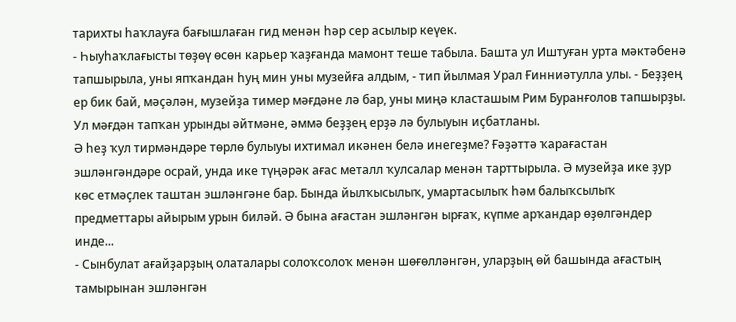тарихты һаҡлауға бағышлаған гид менән һәр сер асылыр кеүек.
- Һыуһаҡлағысты төҙөү өсөн карьер ҡаҙғанда мамонт теше табыла. Башта ул Иштуған урта мәктәбенә тапшырыла, уны япҡандан һуң мин уны музейға алдым, - тип йылмая Урал Ғинниәтулла улы. - Беҙҙең ер бик бай, мәҫәлән, музейҙа тимер мәғдәне лә бар, уны миңә класташым Рим Буранғолов тапшырҙы. Ул мәғдән тапҡан урынды әйтмәне, әммә беҙҙең ерҙә лә булыуын иҫбатланы.
Ә һеҙ ҡул тирмәндәре төрлө булыуы ихтимал икәнен белә инегеҙме? Ғәҙәттә ҡарағастан эшләнгәндәре осрай, унда ике түңәрәк ағас металл ҡулсалар менән тарттырыла. Ә музейҙа ике ҙур көс етмәҫлек таштан эшләнгәне бар. Бында йылҡысылыҡ, умартасылыҡ һәм балыҡсылыҡ предметтары айырым урын биләй. Ә бына ағастан эшләнгән ырғаҡ, күпме арҡандар өҙөлгәндер инде...
- Сынбулат ағайҙарҙың олаталары солоҡсолоҡ менән шөғөлләнгән, уларҙың өй башында ағастың тамырынан эшләнгән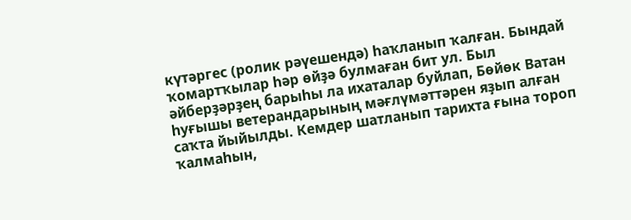күтәргес (ролик рәүешендә) һаҡланып ҡалған. Бындай ҡомартҡылар һәр өйҙә булмаған бит ул. Был әйберҙәрҙең барыһы ла ихаталар буйлап, Бөйөк Ватан һуғышы ветерандарының мәғлүмәттәрен яҙып алған саҡта йыйылды. Кемдер шатланып тарихта ғына тороп ҡалмаһын,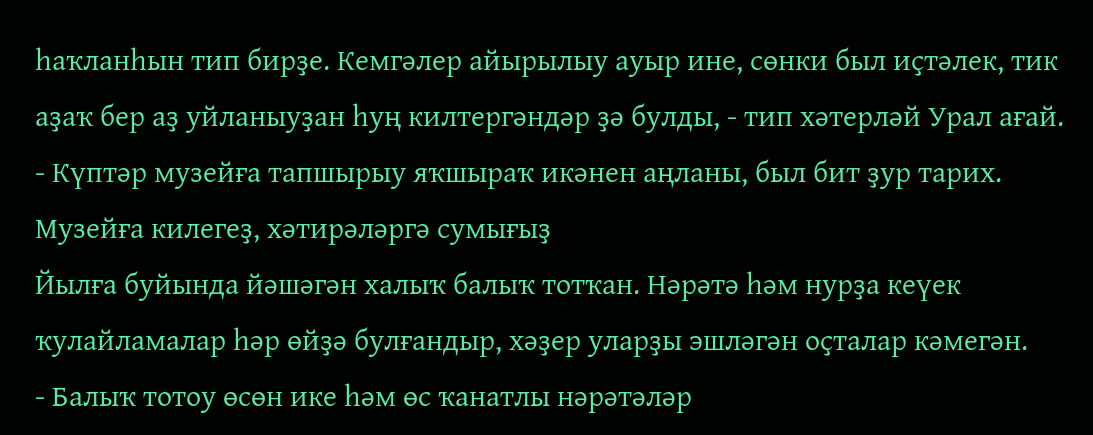һаҡланһын тип бирҙе. Кемгәлер айырылыу ауыр ине, сөнки был иҫтәлек, тик аҙаҡ бер аҙ уйланыуҙан һуң килтергәндәр ҙә булды, - тип хәтерләй Урал ағай. - Күптәр музейға тапшырыу яҡшыраҡ икәнен аңланы, был бит ҙур тарих.
Музейға килегеҙ, хәтирәләргә сумығыҙ
Йылға буйында йәшәгән халыҡ балыҡ тотҡан. Нәрәтә һәм нурҙа кеүек ҡулайламалар һәр өйҙә булғандыр, хәҙер уларҙы эшләгән оҫталар кәмегән.
- Балыҡ тотоу өсөн ике һәм өс ҡанатлы нәрәтәләр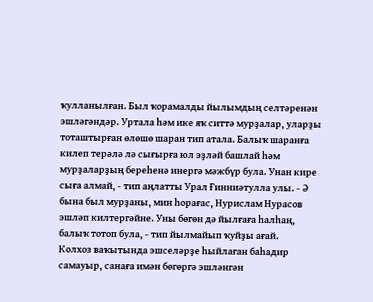ҡулланылған. Был ҡорамалды йылымдың селтәренән эшләгәндәр. Уртала һәм ике яҡ ситтә мурҙалар, уларҙы тоташтырған өлөшө шаран тип атала. Балыҡ шаранға килеп терәлә лә сығырға юл эҙләй башлай һәм мурҙаларҙың береһенә инергә мәжбүр була. Унан кире сыға алмай, - тип аңлатты Урал Ғинниәтулла улы. - Ә бына был мурҙаны, мин һорағас, Нурислам Нурасов эшләп килтергәйне. Уны бөгөн дә йылғаға һалһаң, балыҡ тотоп була, - тип йылмайып ҡуйҙы ағай.
Колхоз ваҡытында эшселәрҙе һыйлаған баһадир самауыр, санаға имән бөгөргә эшләнгән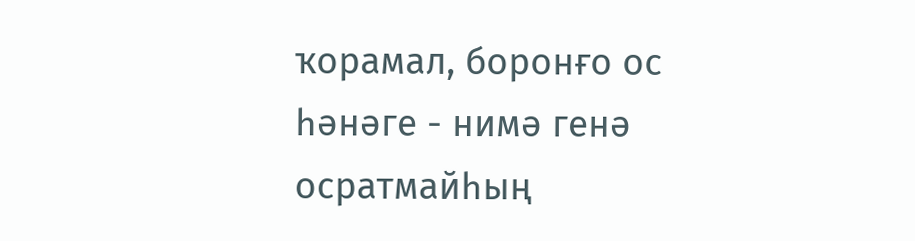ҡорамал, боронғо ос һәнәге - нимә генә осратмайһың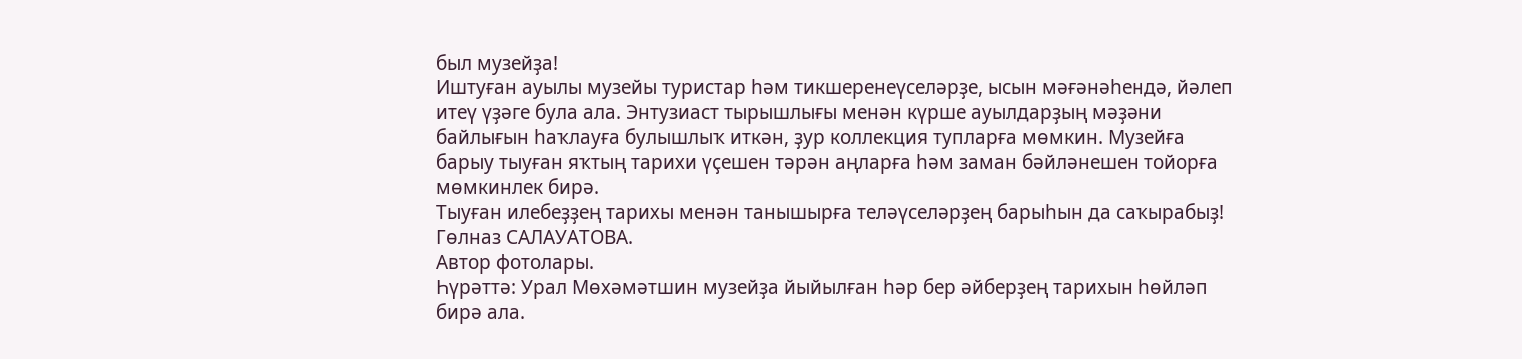был музейҙа!
Иштуған ауылы музейы туристар һәм тикшеренеүселәрҙе, ысын мәғәнәһендә, йәлеп итеү үҙәге була ала. Энтузиаст тырышлығы менән күрше ауылдарҙың мәҙәни байлығын һаҡлауға булышлыҡ иткән, ҙур коллекция тупларға мөмкин. Музейға барыу тыуған яҡтың тарихи үҫешен тәрән аңларға һәм заман бәйләнешен тойорға мөмкинлек бирә.
Тыуған илебеҙҙең тарихы менән танышырға теләүселәрҙең барыһын да саҡырабыҙ!
Гөлназ САЛАУАТОВА.
Автор фотолары.
Һүрәттә: Урал Мөхәмәтшин музейҙа йыйылған һәр бер әйберҙең тарихын һөйләп бирә ала.